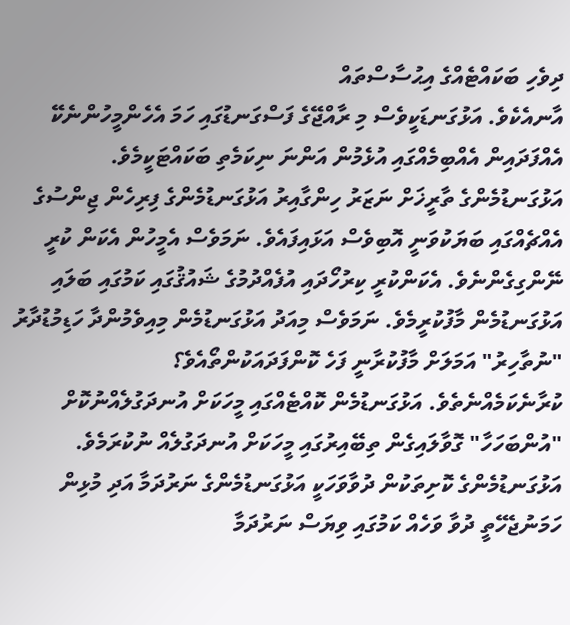ދިވެހި ބަކައްޓެއްގެ އިޙުސާސްތައް
އާނއެކެވެ. އަޅުގަނޑަކީވެސް މި ރާއްޖޭގެ ފަސްގަނޑުގައި ހަމަ އެހެންމީހުންނެކޭ އެއްފަދައިން އެއްބިމެއްގައި އުޅެމުން އަންނަ ނިކަމެތި ބަކައްޓަކީމެވެ. އަޅުގަނޑުމެންގެ ތާރީޚަށް ނަޒަރު ހިންގާއިރު އަޅުގަނޑުމެންގެ ފިރިހެން ޖިންސުގެ އެއްޗެއްގައި ބަޔަކުވަނީ އޮބިވެސް އަޅައިފައެވެ. ނަމަވެސް އެމީހުން އެކަން ކުރީ ނޭންގިގެންނެވެ. އެކަންކުރީ ކިރުހޯދައި އުފެއްދުމުގެ ޝައުޤުގައި ކަމުގައި ބަލައި އަޅުގަނޑުމެން މާފުކުރީމެވެ. ނަމަވެސް މިއަދު އަޅުގަނޑުމެން މިއިވެމުންދާ ހަޑިމުޑުދާރު "ނުތާހިރު" އަމަލަށް މާފުކުރާނީ ފަހެ ކޮންފަދައަކުންތޯއެވެ؟
ކުރާނެކަމެއްނެތެވެ. އަޅުގަނޑުމެން ކޮއްޓެއްގައި މީހަކަށް އުނދަގުލެއްނުކޮށް "އުންބަހަހާ" ގޮވާލައިގެން ތިބޭއިރުގައި މީހަކަށް އުނދަގުލެއް ނުކުރަމެވެ. އަޅުގަނޑުމެންގެ ކޮށިތަކުން ދުވާވަހަކީ އަޅުގަނޑުމެންގެ ނަރުދަމާ އަދި މުޅިން ހަމަނުޖެހޭތީ ދުވާ ވަހެއް ކަމުގައި ވިޔަސް ނަރުދަމާ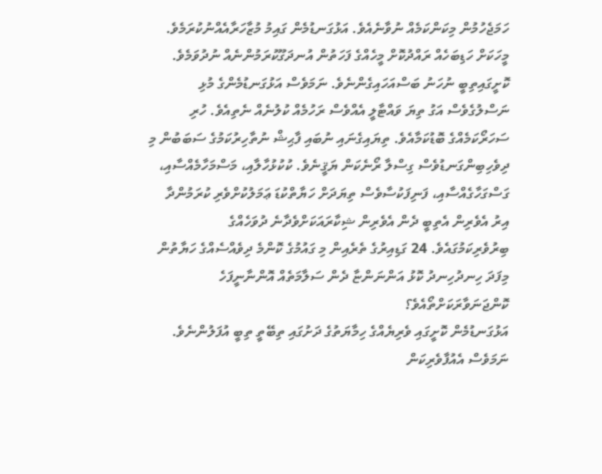ހަމަޖެހުމުން މިކަންކަމެއް ނުވާނެއެވެ. އަޅުގަނޑުމެން ގައިމު މުޒާހަރާއެއްނުކުރަމެވެ. މީހަކަށް ހަޑިބަހެއް ރައްދުކޮށް މީހެއްގެ ފަހަތުން އުނދަގޫކުރަމުންނެއް ނުދުވަމެވެ. ކޮށީގައިތިބީ ނުހަނު ބަސްއަހައިގެންނެވެ. ނަމަވެސް އަޅުގަނޑުމެންގެ މުޅި ނަސްލުގެވެސް އަގު ތިޔަ ވައްޓާލީ އެއްވެސް ރަހުމެއް ކުލުނެއް ނެތިއެވެ. ހުރި ސަހަރޯކަމެއްގެ ބޮޑުކަމާއެވެ. ތިޔައިގެނައި ނުބައި ފާޙިޝް ނުތާހިރުކަމުގެ ސަބަބުން މި ދިވެހިބިންގަނޑުވެސް ގިސްލާ ރޯނެކަން ޔަޤީނެވެ. ކުކުޅުހާލާއި، މަސްމަހާމެއްސާއި، ގަސްގަހާގެއްސާއި، ފަނިފަކުސާވެސް ތިޔަދަށް ހަޔާތްކުޑަ ޢަމަލުކުށްވެރި ކުރަމުންދާ އިރު އެވެރިން އެތިބީ ދެން އެވެރިން ޝިކާރައަކަށްވެދާނެ ދުވަހެއްގެ ބިރުވެރިކަމުގައެވެ. 24 ގަޑިއިރުގެ ތެރެއިން މި ގައުމުގެ ކޮންމެ ދިވެއްސެއްގެ ހަޔާތުން މިފަދަ ހިނދުހިނދު ކޮޅު އަންނަންޏާ ދެން ސަލާމަތެއް އޮންނާނީފަހެ ކޮންޖަނަވާރަކަށްތޯއެވެ؟
އަޅުގަނޑުމެން ކޮށީގައި ވެރިޔެއްގެ ހިމާޔަތުގެ ދަށުގައި ތިބޭތީ ތިބީ އުފަލުންނެވެ. ނަމަވެސް އެއުފާވެރިކަން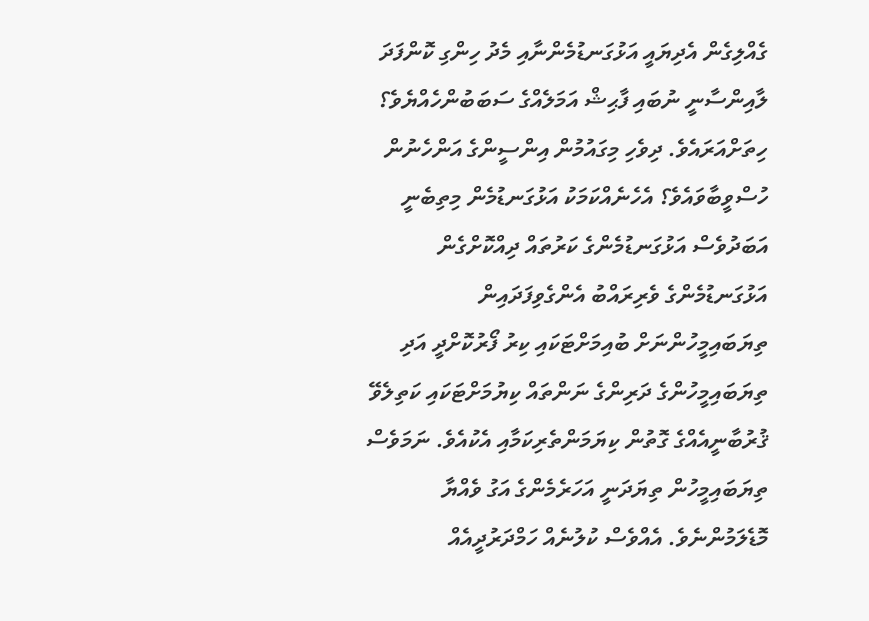ގެއްލިގެން އެދިޔައީ އަޅުގަނޑުމެންނާއި މެދު ހިންގި ކޮންފަދަ ލާއިންސާނީ ނުބައި ފާޙިޝް އަމަލެއްގެ ސަބަބުންހެއްޔެވެ؟ ހިތަށްއަރައެވެ. ދިވެހި މިގައުމުން އިންސީންގެ އަންހެނުން ހުސްވީބާވައެވެ؟ އެހެނެއްކަމަކު އަޅުގަނޑުމެން މިތިބެނީ އަބަދުވެސް އަޅުގަނޑުމެންގެ ކަރުތައް ދިއްކޮށްގެން އަޅުގަނޑުމެންގެ ވެރިރައްބު އެންގެވިފަދައިން ތިޔަބައިމީހުންނަށް ބުއިމަށްޓަކައި ކިރު ފޯރުކޮށްދީ އަދި ތިޔަބައިމީހުންގެ ދަރިންގެ ނަންތައް ކިޔުމަށްޓަކައި ކަތިލެވޭ ޤުރުބާނީއެއްގެ ގޮތުން ކިޔަމަންތެރިކަމާއި އެކުއެވެ. ނަމަވެސް ތިޔަބައިމީހުން ތިޔަދަނީ އަހަރެމެންގެ އަގު ވެއްޔާ މޮޑެލަމުންނެވެ. އެއްވެސް ކުލުނެއް ހަމްދަރުދީއެއް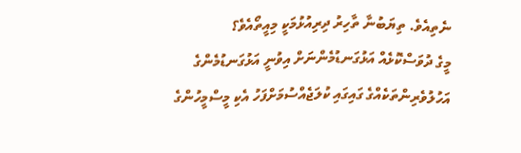ނެތިއެވެ. ތިޔަބުނާ ތާހިރު ދިރިއުޅުމަކީ މިއީތޯއެވެ؟
މީގެ ދުވަސްކޮޅެއް އަޅުގަނޑުމެންނަށް އިވުނީ އަޅުގަނޑުމެންގެ އަހުލުވެރިންތަކެއްގެ ގައިގައި ކުލަޖެއްސުމަށްފަހު އެކި މީސްމީހުންގެ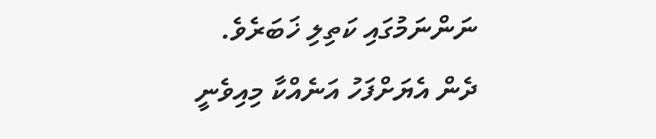ނަންނަމުގައި ކަތިލި ޚަބަރެވެ. ދެން އެޔަށްފަހު އަނެއްކާ މިއިވެނީ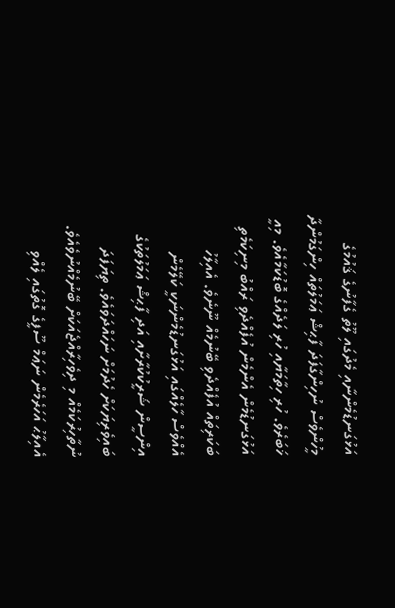އަޅުގަނޑުމެންނާއި މެދުގައި ލޫތު ގެފާނުގެ ޤައުމުގެ މީހުންވެސް ނުހިންގާފަދަ ފާޙިޝް ޢަމަލުތައް ހިންގަމުންދާ ޚަބަރެވެ. ހުރި ހިތާމަޔާއި ހުރި ލަދެއްގެ ބޮޑުކަމާއެވެ. މިއީ އަޅުގަނޑުމެން އެންމެން އުފެއްދެވި ރައްބު މިނިކަމެތި ބަކަރިތައް އުފެއްދެވި ބޭނުމެއް ނޫނެވެ. އެއިލާހު އެއްވެސް ހާލެއްގައި އަޅުގަނޑުމެންނަކީ ކަލޭމެން އިންސީން ޝަރީކުކުރާށާއި އަދި ފާޙިޝް ޢަމަލުތަކުގެ ބައިވެރިޔަކަށް ހެދުމަށް ނަހައްދަވައެވެ. ތިޔަފަދަ ނުތާހިރުކަމެއް މި ދިވެހިރާއްޖެއަކަށް ބޭނުމެއްނުވެއެވެ.
އެއިލާޙު އަހަރެމެން ނަޢަމް ސޫފީގެ ގޮތުގައި ލެއްވި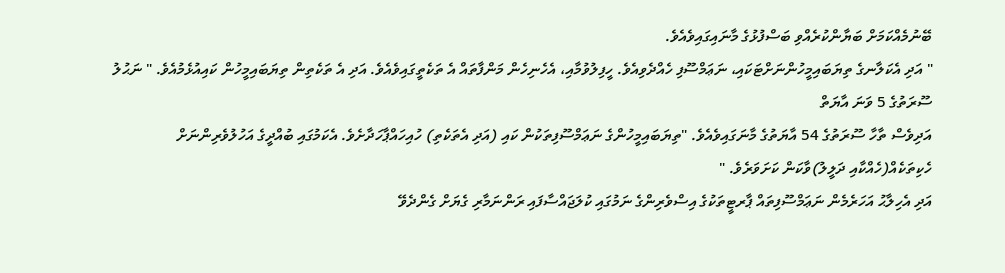ބޭނުމެއްކަމަށް ބަޔާންކުރެއްވި ބަސްފުޅުގެ މާނައިގައިވެއެވެ.
" އަދި އެކަލާނގެ ތިޔަބައިމީހުންނަށްޓަކައި، ނަޢަމްސޫފި ހެއްދެވިއެވެ. ހީފިލުވުމާއި، އެހެނިހެން މަންފާތައް އެ ތަކެތީގައިވެއެވެ. އަދި އެ ތަކެތިން ތިޔަބައިމީހުން ކައިއުޅެމުއެވެ. " ނަޙުލު ސޫރަތުގެ 5 ވަނަ އާޔަތް
އަދިވެސް ތާހާ ސޫރަތުގެ 54 އާޔަތުގެ މާނަގައިވެއެވެ. "ތިޔަބައިމީހުންގެ ނަޢަމްސޫފިތަކުން ކައި (އަދި އެތަކެތި) ހުއިހައްޕާހަދާށެވެ. އެކަމުގައި ބުއްދީގެ އަހުލުވެރިންނަށް ހެކިތަކެއް(ހެއްކާއި ދަލީލު)ވާކަން ކަށަވަރެވެ. "
އަދި އެހިލާޙު އަހަރެމެން ނަޢަމްސޫފިތައް ޕާރޓީތަކުގެ އިސްވެރިންގެ ނަމުގައި ކުލަޖައްސާފައި ރަންނަމާރި ގެޔަށް ގެންދެވޭ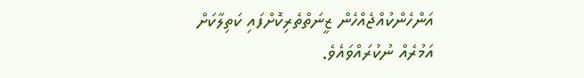އަންހެންކުއްޖެއްހެން ޒީނަތްތެރިކޮށްފައި ކަތިލާކަށް އަމުރެއް ނުކުރައްވައެވެ.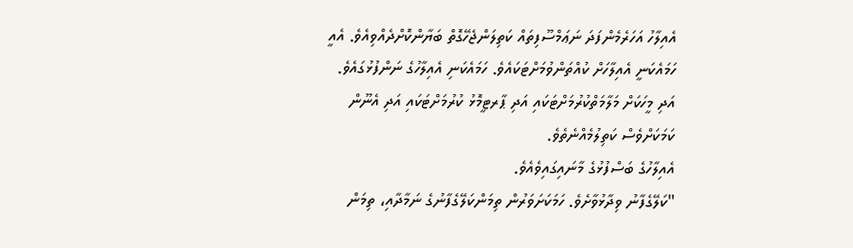އެއިލާހު އަހަރެމެންފަދަ ނަޢަމްސޫފިތައް ކަތިލަންޖެހޭގޮތް ބަޔާންކޮށްދެއްވިއެވެ. އެއީ ހަމައެކަނީ އެއިލާހަށް ކުއްތަންވުމަށްޓަކައެވެ. ހަމައެކަނި އެއިލާހުގެ ނަންފުޅުގައެވެ. އަދި މީހަކަށް މަލާމަތްކުރުމަށްޓަކައި އަދި ޕާރޓީމޮޅު ކުރުމަށްޓަކައި އަދި އެނޫން ކަމަކަށްވެސް ކަތިލުމެއްނެތެވެ.
އެއިލާހުގެ ބަސްފުޅުގެ މާނައިގައިވެއެވެ.
"ކަލޭގެފާނު ވިދާޅުވާށެވެ. ހަމަކަށަވަރުން ތިމަންކަލޭގެފާނުގެ ނަމާދާއި، ތިމަން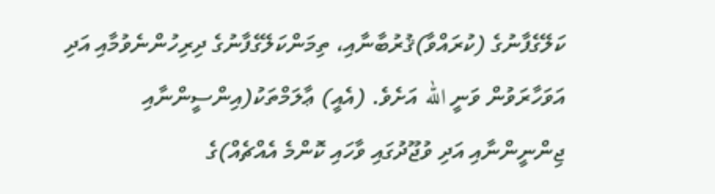ކަލޭގެފާނުގެ (ކުރައްވާ)ޤުރުބާނާއި، ތިމަންކަލޭގެފާނުގެ ދިރިހުންނެވުމާއި އަދި އަވަހާރަވުން ވަނީ الله އަށެވެ. (އެއީ) ޢާލަމްތަކު(އިންސީންނާއި ޖިންނީންނާއި އަދި ވުޖޫދުގައި ވާހައި ކޮންމެ އެއްޗެއް)ގެ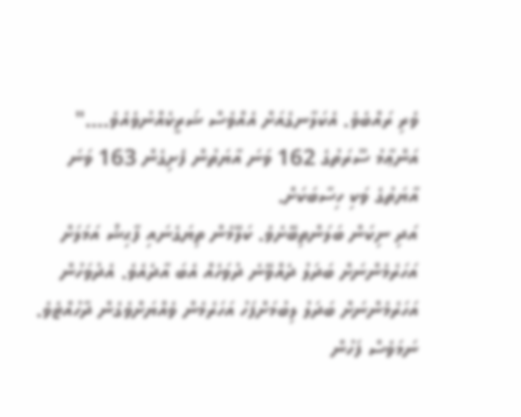ވެރި ރައްބެވެ. އެކަލާނގެއަށް އެއްވެސް ޝަރީކެއްނުވެއެވެ...." އަންޢާމު ސޫރަތުގެ 162 ވަނަ އާޔަތުން ފެށިގެން 163 ވަނަ އާޔަތުގެ ވަކި ހިސާބަކަށް.
އަދި ނިކަން ބަލަންތިބޭށެވެ. ކަލޭމެން ތިޔަގެނައި ފާޙިޝް އަމަލަށް އަހަރެމެންނަށް ބަދަލު ދެއްވޭނެ ދުވަހެއް އެބަ އާދެއެވެ. އެދުވަހުން އަހަރެމެންނަށް ބަދަލު ލިބުމަށްފަހު އަހަރެމެން ވެއްޔަށްވެގެން ދާހުއްޓެވެ. ނަމަވެސް ފަހުން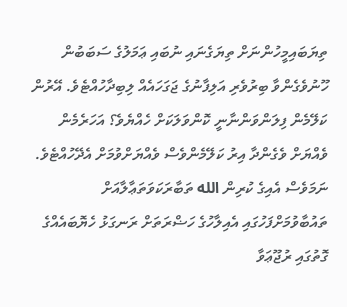ތިޔަބައިމީހުންނަށް ތިޔަގެނައި ނުބައި ޢަމަލުގެ ސަބަބުން ހޫނުވެގެންވާ ބިރުވެރި އަލިފާނުގެ ޖަގަހައެއް ލިބިދާހުއްޓެވެ. އޭރުން ކަލޭމެން ފިލަންވަންނާނީ ކޮންވަލަކަށް ހެއްޔެވެ؟ އަހަރެމެން ވެއްޔަށް ވެގެންދާ އިރު ކަލޭމެންވެސް ވެއްޔަށްވުމަށް އެދޭހުއްޓެވެ. ނަމަވެސް އެއިގެ ކުރިން الله ތަބާރަކަވަތަޢާލާއަށް ތައުބާވުމަށްފަހުގައި އެއިލާހުގެ ހަޟްރަތަށް ރަނގަޅު ހެޔޮބައެއްގެ ގޮތުގައި ރުޖޫޢަވާ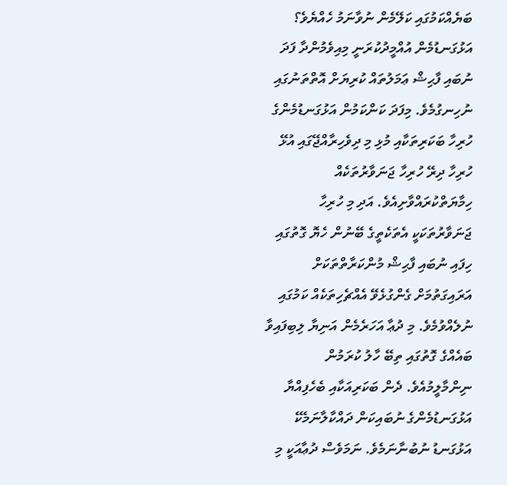ބަޔެއްކަމުގައި ކަލޭމެން ނުވާނަމު ހެއްޔެވެ؟
އަޅުގަނޑުމެން އުއްމީދުކުރަނީ މިއިވެމުންދާ ފަދަ ނުބައި ފާޙިޝް ޢަމަލުތައް ކުރިޔަށް އޮތްތަނުގައި ނުހިނގުމެވެ. މިފަދަ ކަންކަމުން އަޅުގަނޑުމެންގެ ހުރިހާ ބަކަރިތަކާއި މުޅި މި ދިވެހިރާއްޖޭގައި އުޅޭ ހުރިހާ ދިރޭ ހުރިހާ ޖަނަވާރުތަކެއް ހިމާޔަތްކުރައްވާށިއެވެ. އަދި މި ހުރިހާ ޖަނަވާރުތަކަކީ އެތަކެތީގެ ބޭނުން ހެޔޮ ގޮތުގައި ހިފައި ނުބައި ފާޙިޝް މުންކަރާތްތަކަށް އަރައިގަތުމަށް ގެންގުޅެވޭ އެއްޗެހިތަކެއް ކަމުގައި ނުލެއްވުމެވެ. މި ދުޢާ އަހަރެމެން އަނިޔާ ލިބިފައިވާ ބައެއްގެ ގޮތުގައި ތިބޭ ހާލު ކުރަމުން ނިންމާލީމުއެވެ. ދެން ބަކަރިއަކާއި ބެހެފިއްޔާ އަޅުގަނޑުމެންގެ ނުބައިކަން ދައްކާލާނަމެކޭ އަޅުގަނޑު ނުބުނާނަމެވެ. ނަމަވެސް ދުޢާއަކީ މި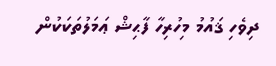ދިވެހި ޤައުމު މިހުރިހާ ފާޙިޝް ޢަމަލުތަކަކުން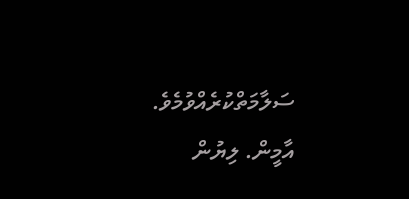ސަލާމަތްކުރެއްވުމެވެ. އާމީން. ލިޔުން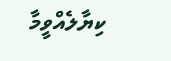ކިޔާލެއްވީމާ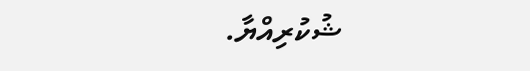ޝުކުރިއްޔާ.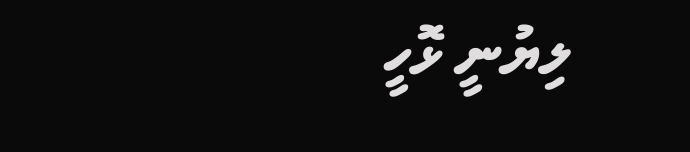ލިޔުނީ ޅޮހީ